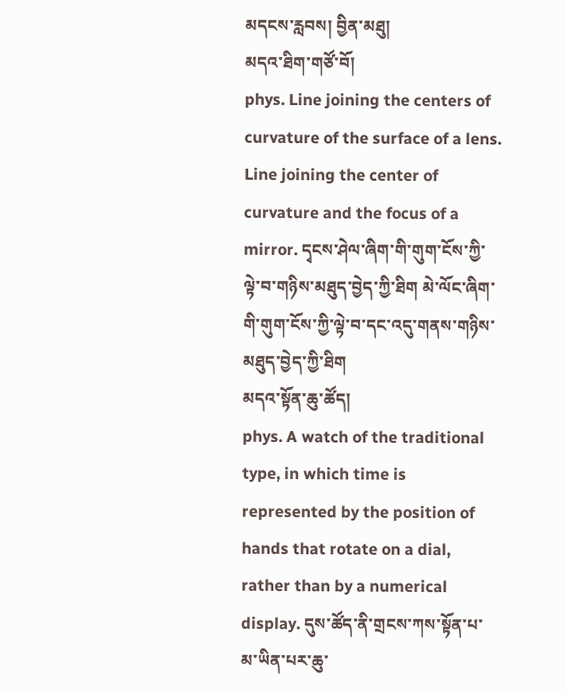མདངས་རླབས། བྱིན་མཐུ།
མདའ་ཐིག་གཙོ་བོ།
phys. Line joining the centers of curvature of the surface of a lens. Line joining the center of curvature and the focus of a mirror. དྭངས་ཤེལ་ཞིག་གི་གུག་ངོས་ཀྱི་ལྟེ་བ་གཉིས་མཐུད་བྱེད་ཀྱི་ཐིག མེ་ལོང་ཞིག་གི་གུག་ངོས་ཀྱི་ལྟེ་བ་དང་འདུ་གནས་གཉིས་མཐུད་བྱེད་ཀྱི་ཐིག
མདའ་སྟོན་ཆུ་ཚོད།
phys. A watch of the traditional type, in which time is represented by the position of hands that rotate on a dial, rather than by a numerical display. དུས་ཚོད་ནི་གྲངས་ཀས་སྟོན་པ་མ་ཡིན་པར་ཆུ་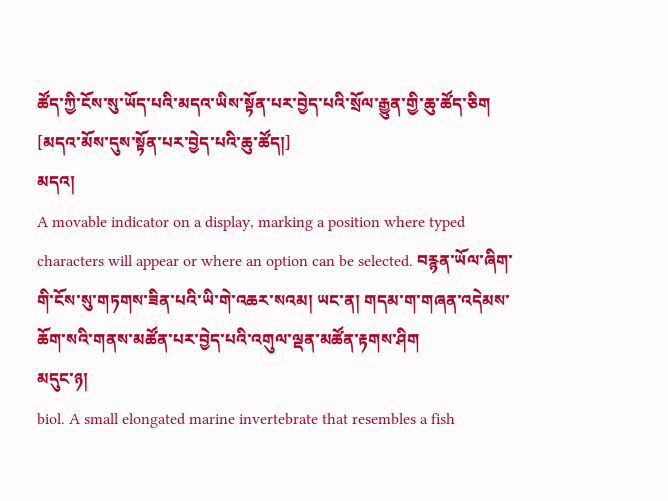ཚོད་ཀྱི་ངོས་སུ་ཡོད་པའི་མདའ་ཡིས་སྟོན་པར་བྱེད་པའི་སྲོལ་རྒྱུན་གྱི་ཆུ་ཚོད་ཅིག [མདའ་མོས་དུས་སྟོན་པར་བྱེད་པའི་ཆུ་ཚོད།]
མདའ།
A movable indicator on a display, marking a position where typed characters will appear or where an option can be selected. བརྙན་ཡོལ་ཞིག་གི་ངོས་སུ་གཏགས་ཟིན་པའི་ཡི་གེ་འཆར་སའམ། ཡང་ན། གདམ་ག་གཞན་འདེམས་ཆོག་སའི་གནས་མཚོན་པར་བྱེད་པའི་འགུལ་ལྡན་མཚོན་རྟགས་ཤིག
མདུང་ཉ།
biol. A small elongated marine invertebrate that resembles a fish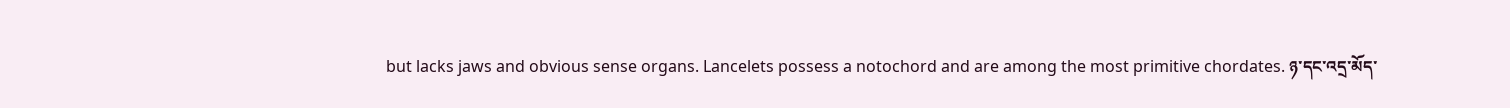but lacks jaws and obvious sense organs. Lancelets possess a notochord and are among the most primitive chordates. ཉ་དང་འདྲ་མོད་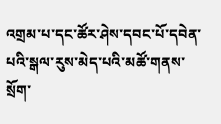འགྲམ་པ་དང་ཚོར་ཤེས་དབང་པོ་དབེན་པའི་སྒལ་རུས་མེད་པའི་མཚོ་གནས་སྲོག་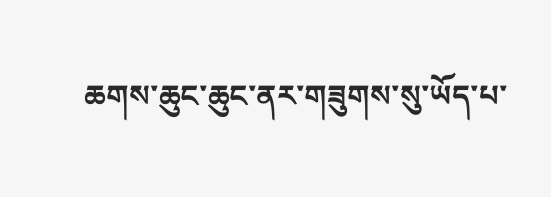ཆགས་ཆུང་ཆུང་ནར་གཟུགས་སུ་ཡོད་པ་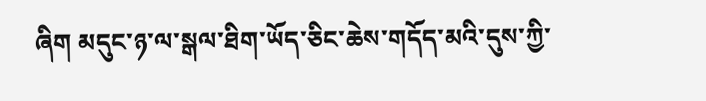ཞིག མདུང་ཉ་ལ་སྒལ་ཐིག་ཡོད་ཅིང་ཆེས་གདོད་མའི་དུས་ཀྱི་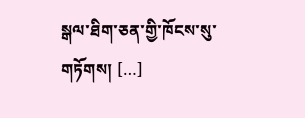སྒལ་ཐིག་ཅན་གྱི་ཁོངས་སུ་གཏོགས། […]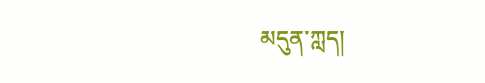མདུན་ཀླད།